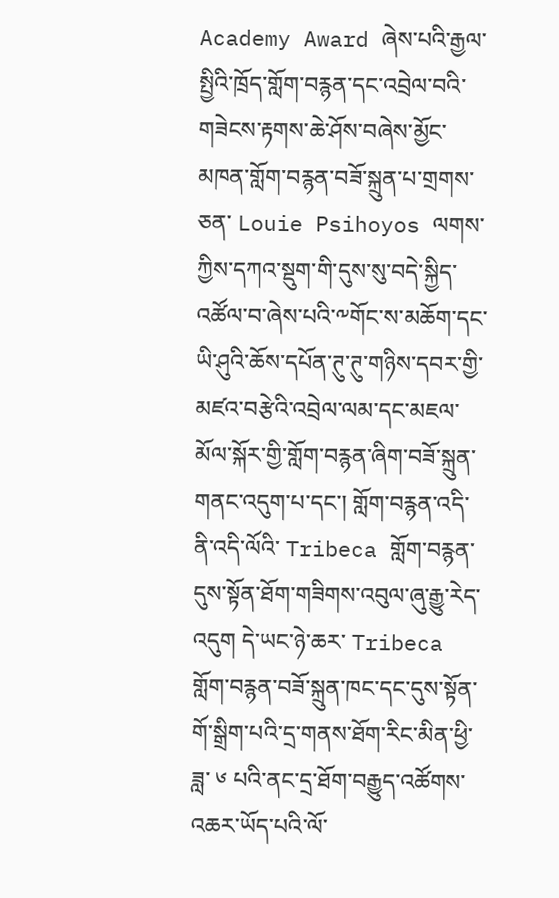Academy Award ཞེས་པའི་རྒྱལ་སྤྱིའི་ཁྲོད་གློག་བརྙན་དང་འབྲེལ་བའི་གཟེངས་རྟགས་ཆེ་ཤོས་བཞེས་མྱོང་མཁན་གློག་བརྙན་བཟོ་སྐྲུན་པ་གྲགས་ཅན་ Louie Psihoyos ལགས་ཀྱིས་དཀའ་སྡུག་གི་དུས་སུ་བདེ་སྐྱིད་འཚོལ་བ་ཞེས་པའི་༸གོང་ས་མཆོག་དང་ཡི་ཤུའི་ཆོས་དཔོན་ཊུ་ཊུ་གཉིས་དབར་གྱི་མཛའ་བརྩེའི་འབྲེལ་ལམ་དང་མཇལ་མོལ་སྐོར་གྱི་གློག་བརྙན་ཞིག་བཟོ་སྐྲུན་གནང་འདུག་པ་དང་། གློག་བརྙན་འདི་ནི་འདི་ལོའི་ Tribeca གློག་བརྙན་དུས་སྟོན་ཐོག་གཟིགས་འབུལ་ཞུ་རྒྱུ་རེད་འདུག དེ་ཡང་ཉེ་ཆར་ Tribeca གློག་བརྙན་བཟོ་སྐྲུན་ཁང་དང་དུས་སྟོན་གོ་སྒྲིག་པའི་དྲ་གནས་ཐོག་རིང་མིན་ཕྱི་ཟླ་ ༦ པའི་ནང་དྲ་ཐོག་བརྒྱུད་འཚོགས་འཆར་ཡོད་པའི་ལོ་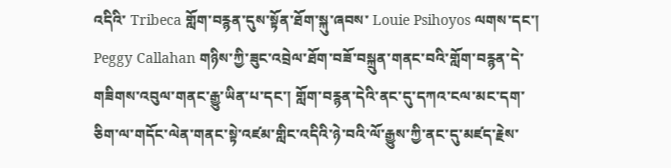འདིའི་ Tribeca གློག་བརྙན་དུས་སྟོན་ཐོག་སྐུ་ཞབས་ Louie Psihoyos ལགས་དང་། Peggy Callahan གཉིས་ཀྱི་ཟུང་འབྲེལ་ཐོག་བཟོ་བསྐྲུན་གནང་བའི་གློག་བརྙན་དེ་གཟིགས་འབུལ་གནང་རྒྱུ་ཡིན་པ་དང་། གློག་བརྙན་དེའི་ནང་དུ་དཀའ་ངལ་མང་དག་ཅིག་ལ་གདོང་ལེན་གནང་སྟེ་འཛམ་གླིང་འདིའི་ཉེ་བའི་ལོ་རྒྱུས་ཀྱི་ནང་དུ་མཛད་རྗེས་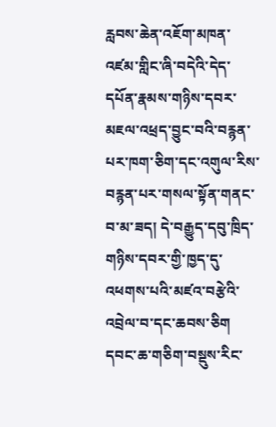རླབས་ཆེན་འཇོག་མཁན་འཛམ་གླིང་ཞི་བདེའི་དེད་དཔོན་རྣམས་གཉིས་དབར་མཇལ་འཕྲད་བྱུང་བའི་བརྙན་པར་ཁག་ཅིག་དང་འགུལ་རིས་བརྙན་པར་གསལ་སྟོན་གནང་བ་མ་ཟད། དེ་བརྒྱུད་དབུ་ཁྲིད་གཉིས་དབར་གྱི་ཁྱད་དུ་འཕགས་པའི་མཛའ་བརྩེའི་འབྲེལ་བ་དང་ཆབས་ཅིག དབང་ཆ་གཅིག་བསྡུས་རིང་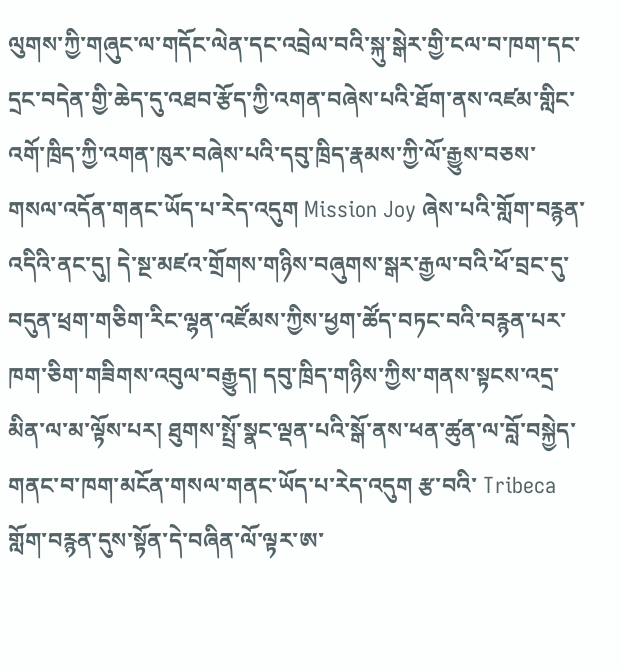ལུགས་ཀྱི་གཞུང་ལ་གདོང་ལེན་དང་འབྲེལ་བའི་སྐུ་སྒེར་གྱི་ངལ་བ་ཁག་དང་དྲང་བདེན་གྱི་ཆེད་དུ་འཐབ་རྩོད་ཀྱི་འགན་བཞེས་པའི་ཐོག་ནས་འཛམ་གླིང་འགོ་ཁྲིད་ཀྱི་འགན་ཁུར་བཞེས་པའི་དབུ་ཁྲིད་རྣམས་ཀྱི་ལོ་རྒྱུས་བཅས་གསལ་འདོན་གནང་ཡོད་པ་རེད་འདུག Mission Joy ཞེས་པའི་གློག་བརྙན་འདིའི་ནང་དུ། དེ་སྔ་མཛའ་གྲོགས་གཉིས་བཞུགས་སྒར་རྒྱལ་བའི་ཕོ་བྲང་དུ་བདུན་ཕྲག་གཅིག་རིང་ལྷན་འཛོམས་ཀྱིས་ཕྱག་ཚོད་བཏང་བའི་བརྙན་པར་ཁག་ཅིག་གཟིགས་འབུལ་བརྒྱུད། དབུ་ཁྲིད་གཉིས་ཀྱིས་གནས་སྟངས་འདྲ་མིན་ལ་མ་ལྟོས་པར། ཐུགས་སྤྲོ་སྣང་ལྡན་པའི་སྒོ་ནས་ཕན་ཚུན་ལ་བློ་བསྐྱེད་གནང་བ་ཁག་མངོན་གསལ་གནང་ཡོད་པ་རེད་འདུག རྩ་བའི་ Tribeca གློག་བརྙན་དུས་སྟོན་དེ་བཞིན་ལོ་ལྟར་ཨ་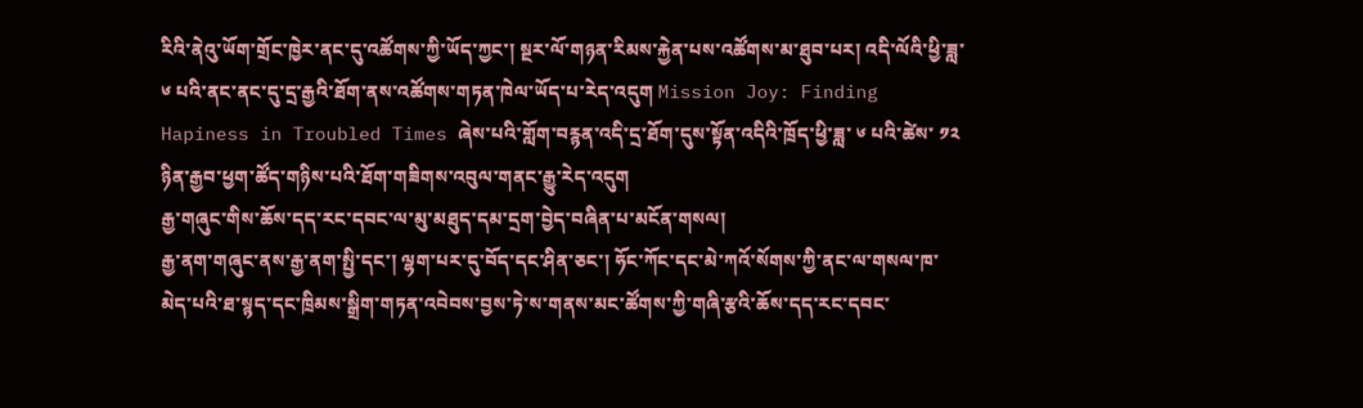རིའི་ནེའུ་ཡོག་གྲོང་ཁྱེར་ནང་དུ་འཚོགས་ཀྱི་ཡོད་ཀྱང་། སྔར་ལོ་གཉན་རིམས་རྐྱེན་པས་འཚོགས་མ་ཐུབ་པར། འདི་ལོའི་ཕྱི་ཟླ་ ༦ པའི་ནང་ནང་དུ་དྲ་རྒྱའི་ཐོག་ནས་འཚོགས་གཏན་ཁེལ་ཡོད་པ་རེད་འདུག Mission Joy: Finding Hapiness in Troubled Times ཞེས་པའི་གློག་བརྙན་འདི་དྲ་ཐོག་དུས་སྟོན་འདིའི་ཁྲོད་ཕྱི་ཟླ་ ༦ པའི་ཚེས་ ༡༢ ཉིན་རྒྱབ་ཕྱག་ཚོད་གཉིས་པའི་ཐོག་གཟིགས་འབུལ་གནང་རྒྱུ་རེད་འདུག
རྒྱ་གཞུང་གིས་ཆོས་དད་རང་དབང་ལ་མུ་མཐུད་དམ་དྲག་བྱེད་བཞིན་པ་མངོན་གསལ།
རྒྱ་ནག་གཞུང་ནས་རྒྱ་ནག་སྤྱི་དང་། ལྷག་པར་དུ་བོད་དང་ཤིན་ཅང་། ཧོང་ཀོང་དང་མེ་ཀའོ་སོགས་ཀྱི་ནང་ལ་གསལ་ཁ་མེད་པའི་ཐ་སྙད་དང་ཁྲིམས་སྒྲིག་གཏན་འབེབས་བྱས་ཏེ་ས་གནས་མང་ཚོགས་ཀྱི་གཞི་རྩའི་ཆོས་དད་རང་དབང་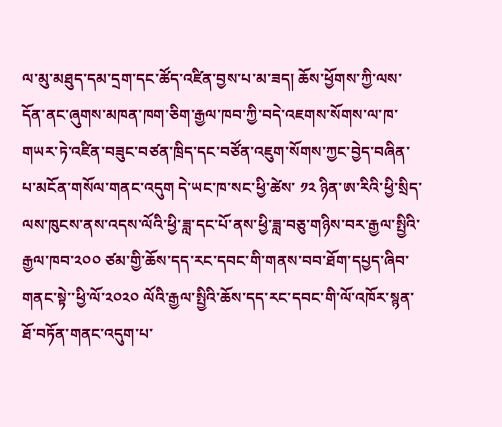ལ་མུ་མཐུད་དམ་དྲག་དང་ཚོད་འཛིན་བྱས་པ་མ་ཟད། ཆོས་ཕྱོགས་ཀྱི་ལས་དོན་ནང་ཞུགས་མཁན་ཁག་ཅིག་རྒྱལ་ཁབ་ཀྱི་བདེ་འཇགས་སོགས་ལ་ཁ་གཡར་ཏེ་འཛིན་བཟུང་བཙན་ཁྲིད་དང་བཙོན་འཇུག་སོགས་ཀྱང་བྱེད་བཞིན་པ་མངོན་གསོལ་གནང་འདུག དེ་ཡང་ཁ་སང་ཕྱི་ཚེས་ ༡༢ ཉིན་ཨ་རིའི་ཕྱི་སྲིད་ལས་ཁུངས་ནས་འདས་ལོའི་ཕྱི་ཟླ་དང་པོ་ནས་ཕྱི་ཟླ་བཅུ་གཉིས་བར་རྒྱལ་སྤྱིའི་རྒྱལ་ཁབ་༢༠༠ ཙམ་གྱི་ཆོས་དད་རང་དབང་གི་གནས་བབ་ཐོག་དཔྱད་ཞིབ་གནང་སྟེ་་ཕྱི་ལོ་༢༠༢༠ ལོའི་རྒྱལ་སྤྱིའི་ཆོས་དད་རང་དབང་གི་ལོ་འཁོར་སྙན་ཐོ་བཏོན་གནང་འདུག་པ་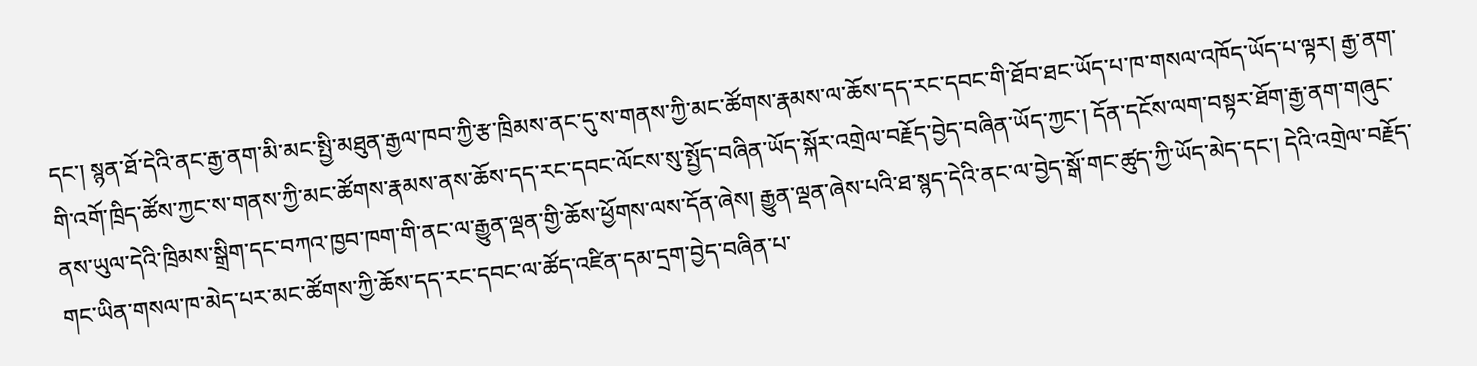དང་། སྙན་ཐོ་དེའི་ནང་རྒྱ་ནག་མི་མང་སྤྱི་མཐུན་རྒྱལ་ཁབ་ཀྱི་རྩ་ཁྲིམས་ནང་དུ་ས་གནས་ཀྱི་མང་ཚོགས་རྣམས་ལ་ཆོས་དད་རང་དབང་གི་ཐོབ་ཐང་ཡོད་པ་ཁ་གསལ་འཁོད་ཡོད་པ་ལྟར། རྒྱ་ནག་གི་འགོ་ཁྲིད་ཚོས་ཀྱང་ས་གནས་ཀྱི་མང་ཚོགས་རྣམས་ནས་ཆོས་དད་རང་དབང་ལོངས་སུ་སྤྱོད་བཞིན་ཡོད་སྐོར་འགྲེལ་བརྗོད་བྱེད་བཞིན་ཡོད་ཀྱང་། དོན་དངོས་ལག་བསྟར་ཐོག་རྒྱ་ནག་གཞུང་ནས་ཡུལ་དེའི་ཁྲིམས་སྒྲིག་དང་བཀའ་ཁྱབ་ཁག་གི་ནང་ལ་རྒྱུན་ལྡན་གྱི་ཆོས་ཕྱོགས་ལས་དོན་ཞེས། རྒྱུན་ལྡན་ཞེས་པའི་ཐ་སྙད་དེའི་ནང་ལ་བྱེད་སྒོ་གང་ཚུད་ཀྱི་ཡོད་མེད་དང་། དེའི་འགྲེལ་བརྗོད་གང་ཡིན་གསལ་ཁ་མེད་པར་མང་ཚོགས་ཀྱི་ཆོས་དད་རང་དབང་ལ་ཚོད་འཛིན་དམ་དྲག་བྱེད་བཞིན་པ་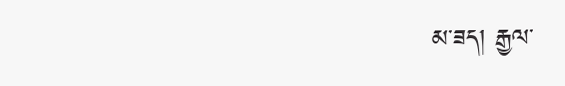མ་ཟད། རྒྱལ་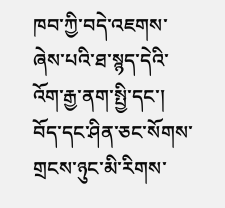ཁབ་ཀྱི་བདེ་འཇགས་ཞེས་པའི་ཐ་སྙད་དེའི་འོག་རྒྱ་ནག་སྤྱི་དང་། བོད་དང་ཤིན་ཅང་སོགས་གྲངས་ཉུང་མི་རིགས་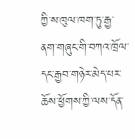ཀྱི་ས་ཁུལ་ཁག་ཏུ་རྒྱ་ནག་གཞུང་གི་བཀའ་ཁྲོལ་དང་རྒྱབ་གཉེར་མེད་པར་ཆོས་ཕྱོགས་ཀྱི་ལས་དོན་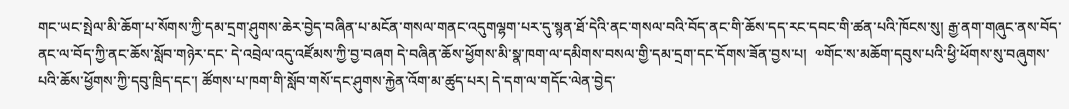གང་ཡང་སྤེལ་མི་ཆོག་པ་སོགས་ཀྱི་དམ་དྲག་ཤུགས་ཆེར་བྱེད་བཞིན་པ་མངོན་གསལ་གནང་འདུགལྷག་པར་དུ་སྙན་ཐོ་དེའི་ནང་གསལ་བའི་བོད་ནང་གི་ཆོས་དད་རང་དབང་གི་ཚན་པའི་ཁོངས་སུ། རྒྱ་ནག་གཞུང་ནས་བོད་ནང་ལ་བོད་ཀྱི་ནང་ཆོས་སློབ་གཉེར་དང་ དེ་འབྲེལ་འདུ་འཛོམས་ཀྱི་བྱ་བཞག དེ་བཞིན་ཆོས་ཕྱོགས་མི་སྣ་ཁག་ལ་དམིགས་བསལ་གྱི་དམ་དྲག་དང་དོགས་ཟོན་བྱས་པ།  ༧གོང་ས་མཆོག་དབུས་པའི་ཕྱི་ཕོགས་སུ་བཞུགས་པའི་ཆོས་ཕྱོགས་ཀྱི་དབུ་ཁྲིད་དང་། ཚོགས་པ་ཁག་གི་སློབ་གསོ་དང་ཤུགས་རྐྱེན་འོག་མ་ཚུད་པར། དེ་དག་ལ་གདོང་ལེན་བྱེད་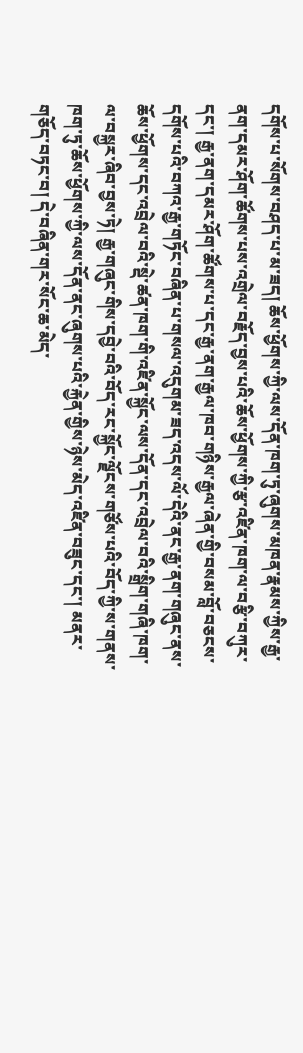དགོས་པ་སོགས་བཤད་པ་མ་ཟད། ཆོས་ཕྱོགས་ཀྱི་ལས་དོན་ཁག་ཏུ་ཞུགས་མཁན་རྣམས་ཀྱིས་རྒྱ་ནག་དམར་ཤོག་ཚོགས་པས་འགྲེལ་བརྗོད་བྱས་པའི་ཆོས་ཕྱོགས་ཀྱི་རྩ་འཛིན་ཁག་ལ་བརྩི་བཀུར་དང་། རྒྱ་ནག་དམར་ཤོག་ཚོགས་པ་དང་རྒྱ་ནག་རྒྱལ་ཁབ་གཉིས་རྒྱལ་ཞེན་གྱི་བསམ་བློ་བཅངས་དགོས་པའི་བཀའ་རྒྱ་གཏོང་བཞིན་པ་གསལ་འདུགམ་ཟད་འདས་ལོ་དེའི་ནང་རྒྱ་ནག་གཞུང་ནས་ཆོས་ཕྱོགས་དང་འབྲེལ་བའི་སྡེ་ཚན་ཁག་གི་འཛིན་སྐྱོང་ལས་དོན་དང་འབྲེལ་བའི་སྒྲིག་གཞི་ཁག་ལ་བསྐྱར་ཞིབ་བྱས་ཏེ། རྒྱ་གཞུང་གིས་དབྱེ་བའི་བོད་རང་སྐྱོང་ལྗོངས་གཙོས་པའི་བོད་ཀྱི་ས་གནས་ཁག་ཏུ་ཆོས་ཕྱོགས་ཀྱི་ལས་དོན་ནང་ཞུགས་པའི་རྐྱེན་གྱིས་ཉེས་མེད་འཛིན་བཟུང་དང་། མནར་གཅོད་བཏང་བ། དེ་བཞིན་གར་སོང་ཆ་མེད་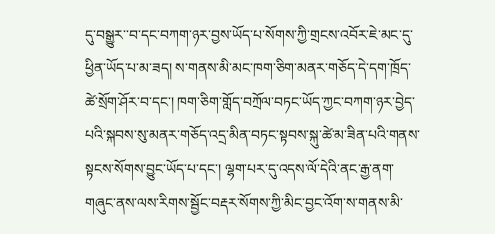དུ་བསྒྱུར་་བ་དང་བཀག་ཉར་བྱས་ཡོད་པ་སོགས་ཀྱི་གྲངས་འབོར་ཇེ་མང་དུ་ཕྱིན་ཡོད་པ་མ་ཟད། ས་གནས་མི་མང་ཁག་ཅིག་མནར་གཅོད་དེ་དག་ཁྲོད་ཚེ་སྲོག་ཤོར་བ་དང་། ཁག་ཅིག་གློད་བཀྲོལ་བཏང་ཡོད་ཀྱང་བཀག་ཉར་བྱེད་པའི་སྐབས་སུ་མནར་གཅོད་འདྲ་མིན་བཏང་སྟབས་སྐུ་ཚེ་མ་ཟིན་པའི་གནས་སྟངས་སོགས་བྱུང་ཡོད་པ་དང་། ལྷག་པར་དུ་འདས་ལོ་དེའི་ནང་རྒྱ་ནག་གཞུང་ནས་ལས་རིགས་སྦྱོང་བརྡར་སོགས་ཀྱི་མིང་བྱང་འོག་ས་གནས་མི་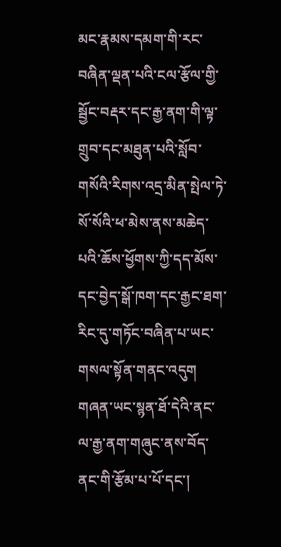མང་རྣམས་དམག་གི་རང་བཞིན་ལྡན་པའི་ངལ་རྩོལ་གྱི་སྦྱོང་བརྡར་དང་རྒྱ་ནག་གི་ལྟ་གྲུབ་དང་མཐུན་པའི་སློབ་གསོའི་རིགས་འདྲ་མིན་སྤེལ་ཏེ་སོ་སོའི་ཕ་མེས་ནས་མཆེད་པའི་ཆོས་ཕྱོགས་ཀྱི་དད་མོས་དང་བྱེད་སྒོ་ཁག་དང་རྒྱང་ཐག་རིང་དུ་གཏོང་བཞིན་པ་ཡང་གསལ་སྟོན་གནང་འདུག  གཞན་ཡང་སྙན་ཐོ་དེའི་ནང་ལ་རྒྱ་ནག་གཞུང་ནས་བོད་ནང་གི་རྩོམ་པ་པོ་དང་།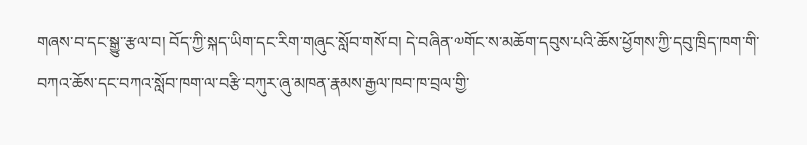གཞས་བ་དང་སྒྱུ་་རྩལ་བ། བོད་ཀྱི་སྐད་ཡིག་དང་རིག་གཞུང་སློབ་གསོ་བ། དེ་བཞིན་༧གོང་ས་མཆོག་དབུས་པའི་ཆོས་ཕྱོགས་ཀྱི་དབུ་ཁྲིད་ཁག་གི་བཀའ་ཆོས་དང་བཀའ་སློབ་ཁག་ལ་བརྩི་བཀུར་ཞུ་མཁན་རྣམས་རྒྱལ་ཁབ་ཁ་བྲལ་གྱི་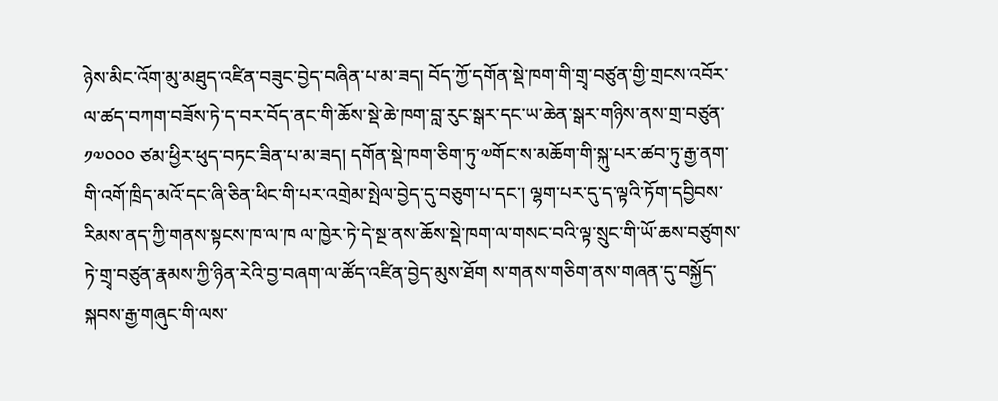ཉེས་མིང་འོག་མུ་མཐུད་འཛིན་བཟུང་བྱེད་བཞིན་པ་མ་ཟད། བོད་ཀྱོ་དགོན་སྡེ་ཁག་གི་གྲྭ་བཙུན་གྱི་གྲངས་འབོར་ལ་ཚད་བཀག་བཟོས་ཏེ་ད་བར་བོད་ནང་གི་ཆོས་སྡེ་ཆེ་ཁག་བླ་རུང་སྒར་དང་ཡ་ཆེན་སྒར་གཉིས་ནས་གྲ་བཙུན་༡༧༠༠༠ ཙམ་ཕྱིར་ཕུད་བཏང་ཟིན་པ་མ་ཟད། དགོན་སྡེ་ཁག་ཅིག་ཏུ་༧གོང་ས་མཆོག་གི་སྐུ་པར་ཚབ་ཏུ་རྒྱ་ནག་གི་འགོ་ཁྲིད་མའོ་དང་ཞི་ཅིན་ཕིང་གི་པར་འགྲེམ་སྤེལ་བྱེད་དུ་བཅུག་པ་དང་། ལྷག་པར་དུ་ད་ལྟའི་ཏོག་དབྱིབས་རིམས་ནད་ཀྱི་གནས་སྟངས་ཁ་ལ་ཁ ལ་ཁྱེར་ཏེ་དེ་སྔ་ནས་ཆོས་སྡེ་ཁག་ལ་གསང་བའི་ལྟ་སྲུང་གི་ཡོ་ཆས་བཙུགས་ཏེ་གྲྭ་བཙུན་རྣམས་ཀྱི་ཉིན་རེའི་བྱ་བཞག་ལ་ཚོད་འཛིན་བྱེད་མུས་ཐོག ས་གནས་གཅིག་ནས་གཞན་དུ་བསྐྱོད་སྐབས་རྒྱ་གཞུང་གི་ལས་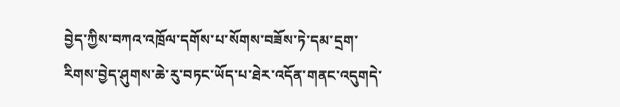བྱེད་ཀྱིས་བཀའ་འཁྲོལ་དགོས་པ་སོགས་བཟོས་ཏེ་དམ་དྲག་རིགས་བྱེད་ཤུགས་ཆེ་རུ་བཏང་ཡོད་པ་ཐེར་འདོན་གནང་འདུགདེ་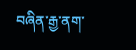བཞིན་རྒྱ་ནག་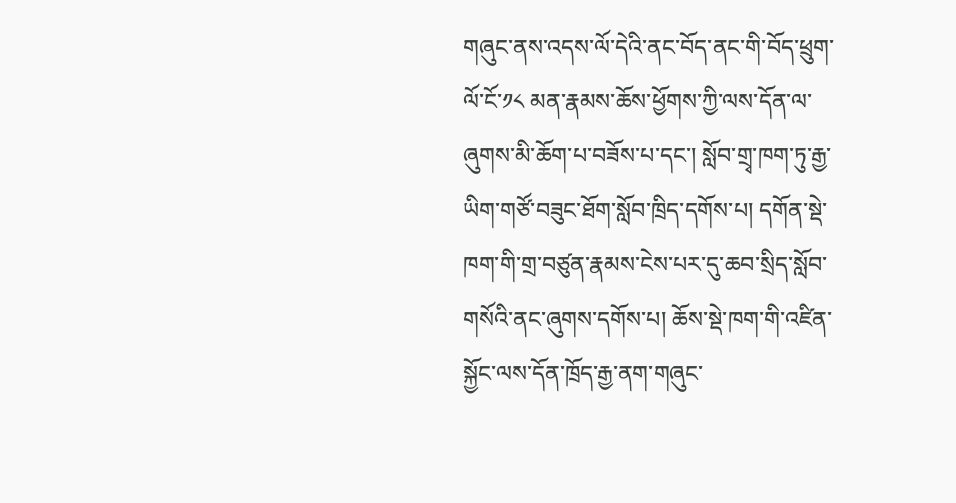གཞུང་ནས་འདས་ལོ་དེའི་ནང་བོད་ནང་གི་བོད་ཕྲུག་ལོ་ངོ་༡༨ མན་རྣམས་ཆོས་ཕྱོགས་ཀྱི་ལས་དོན་ལ་ཞུགས་མི་ཆོག་པ་བཟོས་པ་དང་། སློབ་གྲྭ་ཁག་ཏུ་རྒྱ་ཡིག་གཙོ་བཟུང་ཐོག་སློབ་ཁྲིད་དགོས་པ། དགོན་སྡེ་ཁག་གི་གྲ་བཙུན་རྣམས་ངེས་པར་དུ་ཆབ་སྲིད་སློབ་གསོའི་ནང་ཞུགས་དགོས་པ། ཆོས་སྡེ་ཁག་གི་འཛིན་སྐྱོང་ལས་དོན་ཁྲོད་རྒྱ་ནག་གཞུང་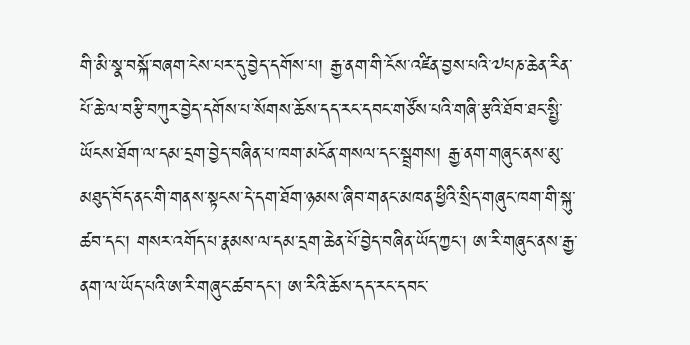གི་མི་སྣ་བསྐོ་བཞག་ངེས་པར་དུ་བྱེད་དགོས་པ། རྒྱ་ནག་གི་ངོས་འཛིན་བྱས་པའི་༧པཎ་ཆེན་རིན་པོ་ཆེ་ལ་བརྩི་བཀུར་བྱེད་དགོས་པ་སོགས་ཆོས་དད་རང་དབང་གཙོས་པའི་གཞི་རྩའི་ཐོབ་ཐང་སྤྱི་ཡོངས་ཐོག་ལ་དམ་དྲག་བྱེད་བཞིན་པ་ཁག་མངོན་གསལ་དང་སྦྲགས། རྒྱ་ནག་གཞུང་ནས་མུ་མཐུད་བོད་ནང་གི་གནས་སྟངས་དེ་དག་ཐོག་ཉམས་ཞིབ་གནང་མཁན་ཕྱིའི་སྲིད་གཞུང་ཁག་གི་སྐུ་ཚབ་དང་། གསར་འགོད་པ་རྣམས་ལ་དམ་དྲག་ཆེན་པོ་བྱེད་བཞིན་ཡོད་ཀྱང་། ཨ་རི་གཞུང་ནས་རྒྱ་ནག་ལ་ཡོད་པའི་ཨ་རི་གཞུང་ཚབ་དང་། ཨ་རིའི་ཆོས་དད་རང་དབང་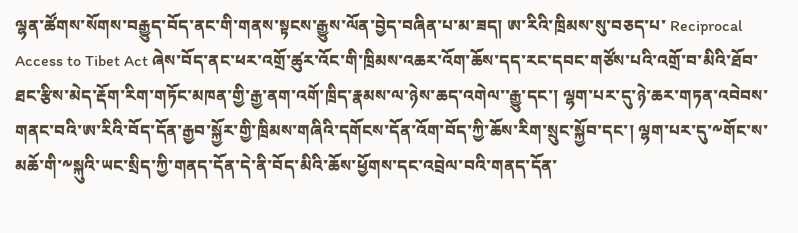ལྷན་ཚོགས་སོགས་བརྒྱུད་བོད་ནང་གི་གནས་སྟངས་རྒྱུས་ལོན་བྱེད་བཞིན་པ་མ་ཟད། ཨ་རིའི་ཁྲིམས་སུ་བཅད་པ་ Reciprocal Access to Tibet Act ཞེས་བོད་ནང་ཕར་འགྲོ་ཚུར་འོང་གི་ཁྲིམས་འཆར་འོག་ཆོས་དད་རང་དབང་གཙོས་པའི་འགྲོ་བ་མིའི་ཐོབ་ཐང་རྩིས་མེད་རྡོག་རིག་གཏོང་མཁན་གྱི་རྒྱ་ནག་འགོ་ཁྲིད་རྣམས་ལ་ཉེས་ཆད་འགེལ་་རྒྱུ་དང་། ལྷག་པར་དུ་ཉེ་ཆར་གཏན་འབེབས་གནང་བའི་ཨ་རིའི་བོད་དོན་རྒྱབ་སྐྱོར་གྱི་ཁྲིམས་གཞིའི་དགོངས་དོན་འོག་བོད་ཀྱི་ཆོས་རིག་སྲུང་སྐྱོབ་དང་། ལྷག་པར་དུ་༸གོང་ས་མཆོ་གི་༸སྐུའི་ཡང་སྲིད་ཀྱི་གནད་དོན་དེ་ནི་བོད་མིའི་ཆོས་ཕྱོགས་དང་འབྲེལ་བའི་གནད་དོན་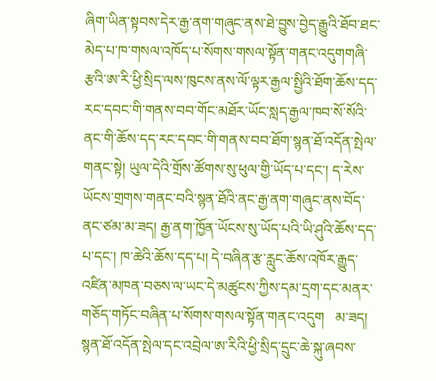ཞིག་ཡིན་སྟབས་དེར་རྒྱ་ནག་གཞུང་ནས་ཐེ་བྱུས་བྱེད་རྒྱུའི་ཐོབ་ཐང་མེད་པ་ཁ་གསལ་འཁོད་པ་སོགས་གསལ་སྟོན་གནང་འདུགགཞི་རྩའི་ཨ་རི་ཕྱི་སྲིད་ལས་ཁུངས་ནས་ལོ་ལྟར་རྒྱལ་སྤྱིའི་ཐོག་ཆོས་དད་རང་དབང་གི་གནས་བབ་གོང་མཐོར་ཡོང་སླད་རྒྱལ་ཁབ་སོ་སོའི་ནང་གི་ཆོས་དད་རང་དབང་གི་གནས་བབ་ཐོག་སྙན་ཐོ་འདོན་སྤེལ་གནང་སྟེ། ཡུལ་དེའི་གྲོས་ཚོགས་སུ་ཕུལ་གྱི་ཡོད་པ་དང་། ད་རེས་ཡོངས་གྲགས་གནང་བའི་སྙན་ཐོའི་ནང་རྒྱ་ནག་གཞུང་ནས་བོད་ནང་ཙམ་མ་ཟད། རྒྱ་ནག་ཁྱོན་ཡོངས་སུ་ཡོད་པའི་ཡི་ཤུའི་ཆོས་དད་པ་དང་། ཁ་ཆེའི་ཆོས་དད་པ། དེ་བཞིན་རྩ་རླུང་ཆོས་འཁོར་རྒྱུད་འཛིན་མཁན་བཅས་ལ་ཡང་དེ་མཚུངས་ཀྱིས་དམ་དྲག་དང་མནར་གཅོད་གཏོང་བཞིན་པ་སོགས་གསལ་སྟོན་གནང་འདུག   མ་ཟད། སྙན་ཐོ་འདོན་སྤེལ་དང་འབྲེལ་ཨ་རིའི་ཕྱི་སྲིད་དྲུང་ཆེ་སྐུ་ཞབས་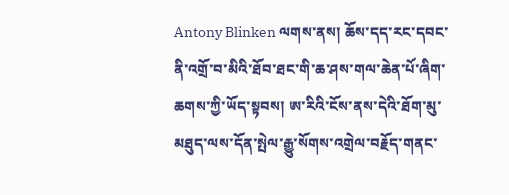Antony Blinken ལགས་ནས། ཆོས་དད་རང་དབང་ནི་འགྲོ་བ་མིའི་ཐོབ་ཐང་གི་ཆ་ཤས་གལ་ཆེན་པོ་ཞིག་ཆགས་ཀྱི་ཡོད་སྟབས། ཨ་རིའི་ངོས་ནས་དེའི་ཐོག་མུ་མཐུད་ལས་དོན་སྤེལ་རྒྱུ་སོགས་འགྲེལ་བརྗོད་གནང་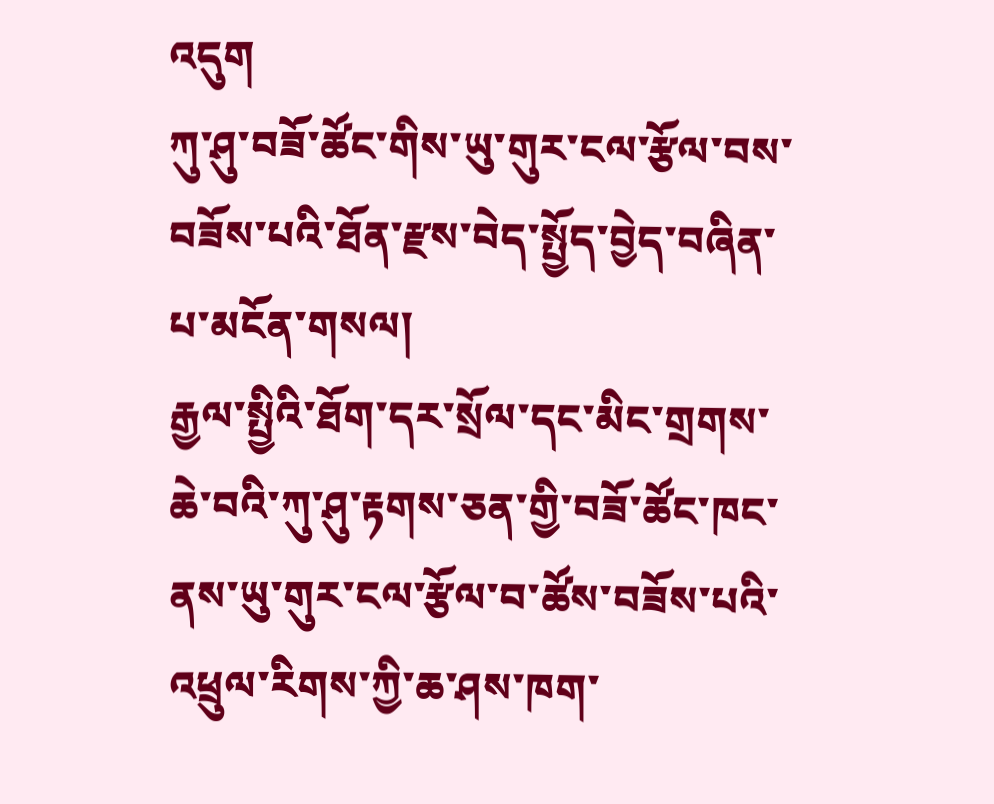འདུག
ཀུ་ཤུ་བཟོ་ཚོང་གིས་ཡུ་གུར་ངལ་རྩོལ་བས་བཟོས་པའི་ཐོན་རྫས་བེད་སྤྱོད་བྱེད་བཞིན་པ་མངོན་གསལ།
རྒྱལ་སྤྱིའི་ཐོག་དར་སྲོལ་དང་མིང་གྲགས་ཆེ་བའི་ཀུ་ཤུ་རྟགས་ཅན་གྱི་བཟོ་ཚོང་ཁང་ནས་ཡུ་གུར་ངལ་རྩོལ་བ་ཚོས་བཟོས་པའི་འཕྲུལ་རིགས་ཀྱི་ཆ་ཤས་ཁག་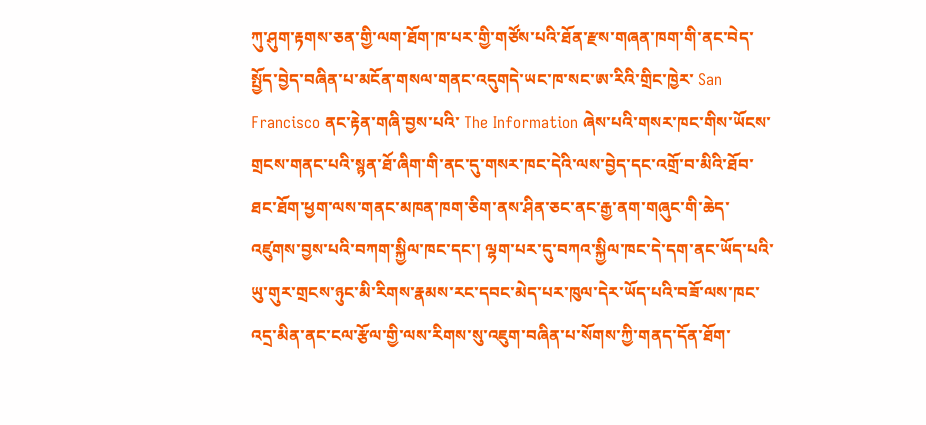ཀུ་ཤུག་རྟགས་ཅན་གྱི་ལག་ཐོག་ཁ་པར་གྱི་གཙོས་པའི་ཐོན་རྫས་གཞན་ཁག་གི་ནང་བེད་སྤྱོད་བྱེད་བཞིན་པ་མངོན་གསལ་གནང་འདུགདེ་ཡང་ཁ་སང་ཨ་རིའི་གྲིང་ཁྱེར་ San Francisco ནང་རྟེན་གཞི་བྱས་པའི་ The Information ཞེས་པའི་གསར་ཁང་གིས་ཡོངས་གྲངས་གནང་པའི་སྙན་ཐོ་ཞིག་གི་ནང་དུ་གསར་ཁང་དེའི་ལས་བྱེད་དང་འགྲོ་བ་མིའི་ཐོབ་ཐང་ཐོག་ཕྱག་ལས་གནང་མཁན་ཁག་ཅིག་ནས་ཤིན་ཅང་ནང་རྒྱ་ནག་གཞུང་གི་ཆེད་འཛུགས་བྱས་པའི་བཀག་སྐྱིལ་ཁང་དང་། ལྷག་པར་དུ་བཀའ་སྐྱིལ་ཁང་དེ་དག་ནང་ཡོད་པའི་ཡུ་གུར་གྲངས་ཉུང་མི་རིགས་རྣམས་རང་དབང་མེད་པར་ཁུལ་དེར་ཡོད་པའི་བཟོ་ལས་ཁང་འདྲ་མིན་ནང་ངལ་རྩོལ་གྱི་ལས་རིགས་སུ་འཇུག་བཞིན་པ་སོགས་ཀྱི་གནད་དོན་ཐོག་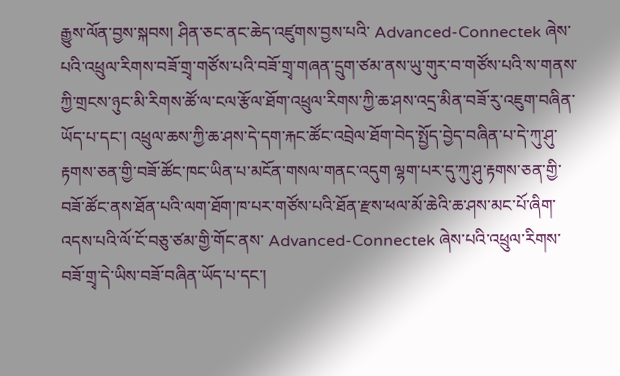རྒྱུས་ལོན་བྱས་སྐབས། ཤིན་ཅང་ནང་ཆེད་འཛུགས་བྱས་པའི་ Advanced-Connectek ཞེས་པའི་འཕྲུལ་རིགས་བཟོ་གྲྭ་གཙོས་པའི་བཟོ་གྲྭ་གཞན་དྲུག་ཙམ་ནས་ཡུ་གུར་བ་གཙོས་པའི་ས་གནས་ཀྱི་གྲངས་ཉུང་མི་རིགས་ཚོ་ལ་ངལ་རྩོལ་ཐོག་འཕྲུལ་རིགས་ཀྱི་ཆ་ཤས་འདྲ་མིན་བཟོ་རུ་འཇུག་བཞིན་ཡོད་པ་དང་། འཕྲུལ་ཆས་ཀྱི་ཆ་ཤས་དེ་དག་རྐང་ཚོང་འབྲེལ་ཐོག་བེད་སྤྱོད་བྱེད་བཞིན་པ་དེ་ཀུ་ཤུ་རྟགས་ཅན་གྱི་བཟོ་ཚོང་ཁང་ཡིན་པ་མངོན་གསལ་གནང་འདུག ལྷག་པར་དུ་ཀུ་ཤུ་རྟགས་ཅན་གྱི་བཟོ་ཚོང་ནས་ཐོན་པའི་ལག་ཐོག་ཁ་པར་གཙོས་པའི་ཐོན་རྫས་ཕལ་མོ་ཆེའི་ཆ་ཤས་མང་པོ་ཞིག་འདས་པའི་ལོ་ངོ་བཅུ་ཙམ་གྱི་གོང་ནས་ Advanced-Connectek ཞེས་པའི་འཕྲུལ་རིགས་བཟོ་གྲྭ་དེ་ཡིས་བཟོ་བཞིན་ཡོད་པ་དང་།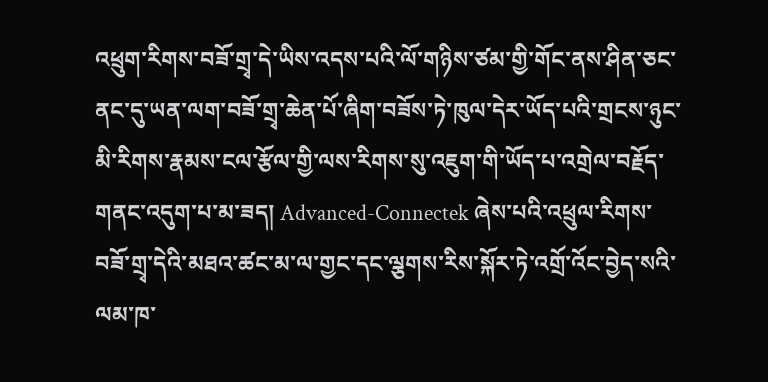འཕྲུག་རིགས་བཟོ་གྲྭ་དེ་ཡིས་འདས་པའི་ལོ་གཉིས་ཙམ་གྱི་གོང་ནས་ཤིན་ཅང་ནང་དུ་ཡན་ལག་བཟོ་གྲྭ་ཆེན་པོ་ཞིག་བཟོས་ཏེ་ཁུལ་དེར་ཡོད་པའི་གྲངས་ཉུང་མི་རིགས་རྣམས་ངལ་རྩོལ་གྱི་ལས་རིགས་སུ་འཇུག་གི་ཡོད་པ་འགྲེལ་བརྗོད་གནང་འདུག་པ་མ་ཟད། Advanced-Connectek ཞེས་པའི་འཕྲུལ་རིགས་བཟོ་གྲྭ་དེའི་མཐའ་ཚང་མ་ལ་གྱང་དང་ལྕགས་རིས་སྐོར་ཏེ་འགྲོ་འོང་བྱེད་སའི་ལམ་ཁ་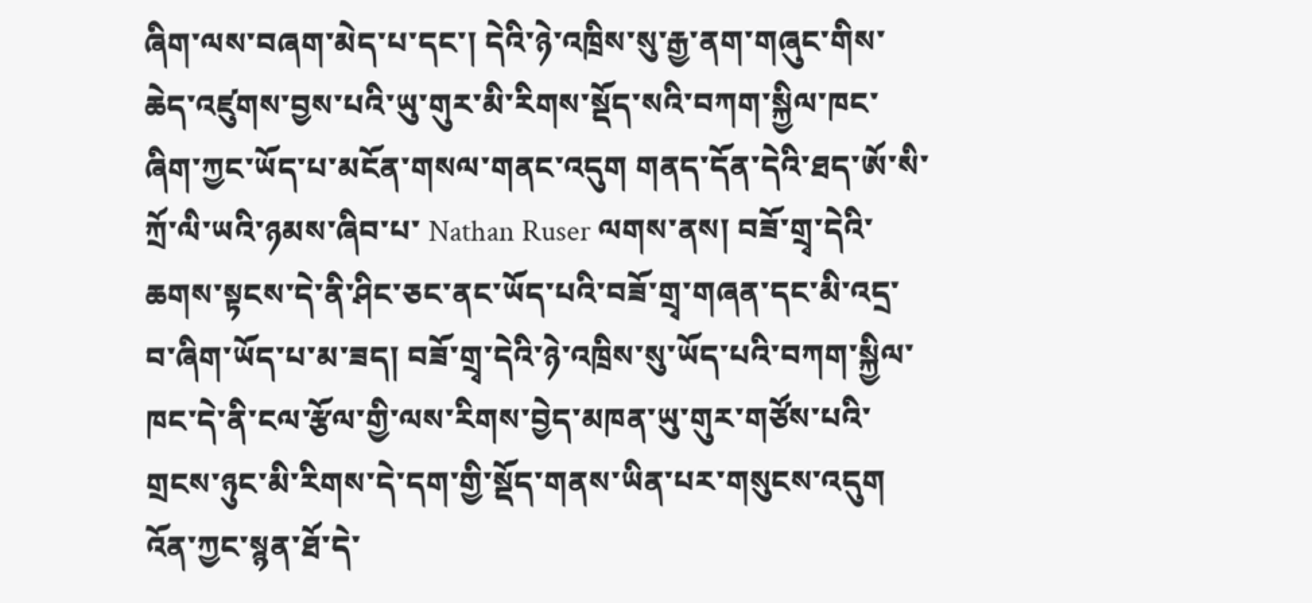ཞིག་ལས་བཞག་མེད་པ་དང་། དེའི་ཉེ་འཁྲིས་སུ་རྒྱ་ནག་གཞུང་གིས་ཆེད་འཛུགས་བྱས་པའི་ཡུ་གུར་མི་རིགས་སྡོད་སའི་བཀག་སྐྱིལ་ཁང་ཞིག་ཀྱང་ཡོད་པ་མངོན་གསལ་གནང་འདུག གནད་དོན་དེའི་ཐད་ཨོ་སི་ཀྲོ་ལི་ཡའི་ཉམས་ཞིབ་པ་ Nathan Ruser ལགས་ནས། བཟོ་གྲྭ་དེའི་ཆགས་སྟངས་དེ་ནི་ཤིང་ཅང་ནང་ཡོད་པའི་བཟོ་གྲྭ་གཞན་དང་མི་འདྲ་བ་ཞིག་ཡོད་པ་མ་ཟད། བཟོ་གྲྭ་དེའི་ཉེ་འཁྲིས་སུ་ཡོད་པའི་བཀག་སྐྱིལ་ཁང་དེ་ནི་ངལ་རྩོལ་གྱི་ལས་རིགས་བྱེད་མཁན་ཡུ་གུར་གཙོས་པའི་གྲངས་ཉུང་མི་རིགས་དེ་དག་གྱི་སྡོད་གནས་ཡིན་པར་གསུངས་འདུག འོན་ཀྱང་སྙན་ཐོ་དེ་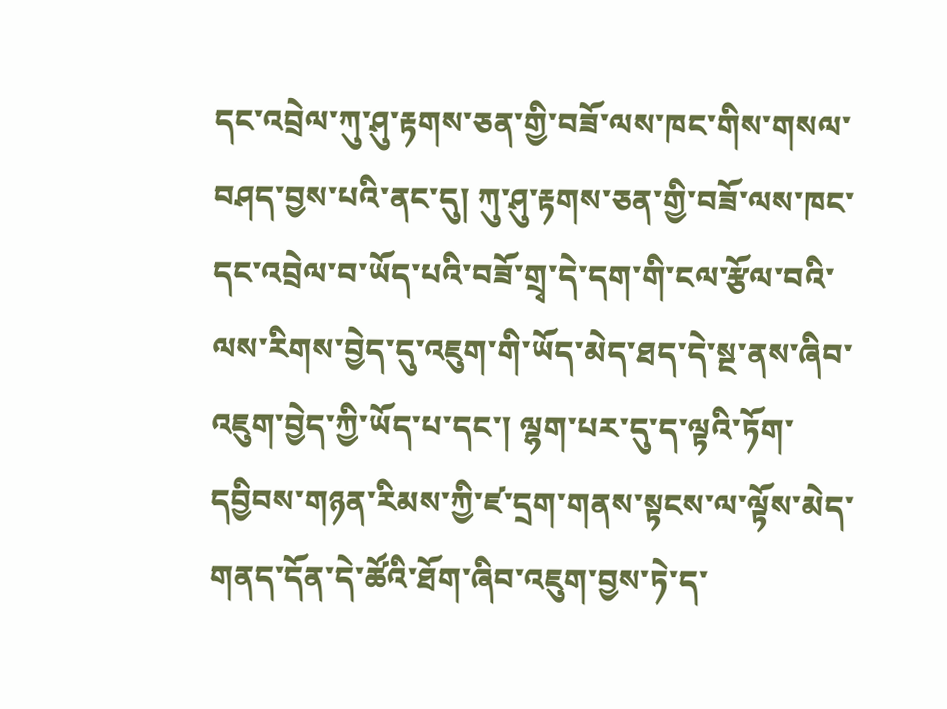དང་འབྲེལ་ཀུ་ཤུ་རྟགས་ཅན་གྱི་བཟོ་ལས་ཁང་གིས་གསལ་བཤད་བྱས་པའི་ནང་དུ། ཀུ་ཤུ་རྟགས་ཅན་གྱི་བཟོ་ལས་ཁང་དང་འབྲེལ་བ་ཡོད་པའི་བཟོ་གྲྭ་དེ་དག་གི་ངལ་རྩོལ་བའི་ལས་རིགས་བྱེད་དུ་འཇུག་གི་ཡོད་མེད་ཐད་དེ་སྔ་ནས་ཞིབ་འཇུག་བྱེད་ཀྱི་ཡོད་པ་དང་། ལྷག་པར་དུ་ད་ལྟའི་ཏོག་དབྱིབས་གཉན་རིམས་ཀྱི་ཛ་དྲག་གནས་སྟངས་ལ་ལྟོས་མེད་གནད་དོན་དེ་ཚོའི་ཐོག་ཞིབ་འཇུག་བྱས་ཏེ་ད་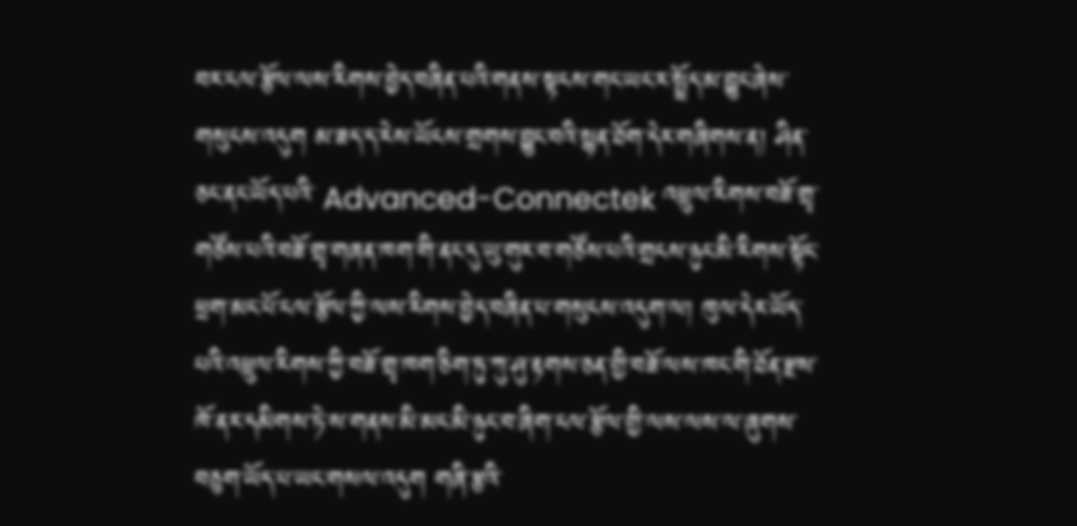བར་ངལ་རྩོལ་ལས་རིགས་བྱེད་བཞིན་པའི་གནས་སྟངས་གང་ཡང་ར་སྤྲོད་མ་བྱུང་ཞེས་གསུངས་འདུག མ་ཟད་ད་རེས་ཡོངས་གྲགས་བྱུང་བའི་སྙན་ཐོག་དེར་གཞིགས་ན། ཤིན་ཅང་ནང་ཡོད་པའི་ Advanced-Connectek འཕྲུལ་རིགས་བཟོ་གྲྭ་གཙོས་པའི་བཟོ་གྲྭ་གཞན་ཁག་གི་ནང་དུ་ཡུ་གུར་བ་གཙོས་པའི་གྲངས་ཉུང་མི་རིགས་སྟོང་ཕྲག་མང་པོ་ངལ་རྩོལ་ཀྱི་ལས་རིགས་བྱེད་བཞིན་པ་གསུངས་འདུག་ལ། ཁུལ་དེར་ཡོད་པའི་འཕྲུལ་རིགས་ཀྱི་བཟོ་གྲྭ་ཁག་ཅིག་ཏུ་ཀུ་ཤུ་རྟགས་ཅན་གྱི་བཟོ་ལས་ཁང་གི་ཐོན་རྫས་ཁོ་ནར་དམིགས་ཏེ་ས་གནས་མི་མང་མི་ཉུང་བ་ཞིག་ངལ་རྩོལ་གྱི་ལས་ལས་ལ་ཞུགས་བཅུག་ཡོད་པ་ཡང་གསལ་འདུག གཞི་རྩའི་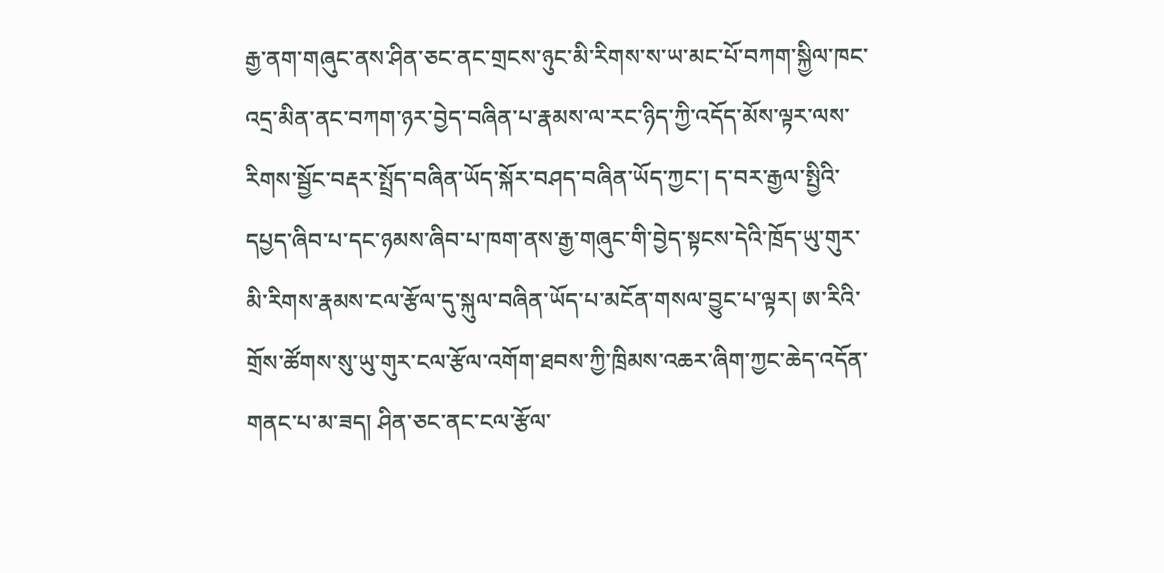རྒྱ་ནག་གཞུང་ནས་ཤིན་ཅང་ནང་གྲངས་ཉུང་མི་རིགས་ས་ཡ་མང་པོ་བཀག་སྐྱིལ་ཁང་འདྲ་མིན་ནང་བཀག་ཉར་བྱེད་བཞིན་པ་རྣམས་ལ་རང་ཉིད་ཀྱི་འདོད་མོས་ལྟར་ལས་རིགས་སྦྱོང་བརྡར་སྤྲོད་བཞིན་ཡོད་སྐོར་བཤད་བཞིན་ཡོད་ཀྱང་། ད་བར་རྒྱལ་སྤྱིའི་དཔྱད་ཞིབ་པ་དང་ཉམས་ཞིབ་པ་ཁག་ནས་རྒྱ་གཞུང་གི་བྱེད་སྟངས་དེའི་ཁྲོད་ཡུ་གུར་མི་རིགས་རྣམས་ངལ་རྩོལ་དུ་སྐུལ་བཞིན་ཡོད་པ་མངོན་གསལ་བྱུང་པ་ལྟར། ཨ་རིའི་གྲོས་ཚོགས་སུ་ཡུ་གུར་ངལ་རྩོལ་འགོག་ཐབས་ཀྱི་ཁྲིམས་འཆར་ཞིག་ཀྱང་ཆེད་འདོན་གནང་པ་མ་ཟད། ཤིན་ཅང་ནང་ངལ་རྩོལ་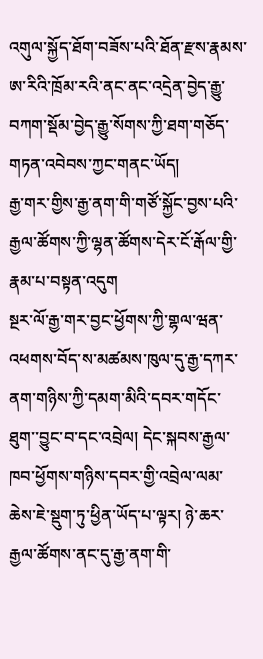འགུལ་སྐྱོད་ཐོག་བཟོས་པའི་ཐོན་རྫས་རྣམས་ཨ་རིའི་ཁྲོམ་རའི་ནང་ནང་འདྲེན་བྱེད་རྒྱུ་བཀག་སྡོམ་བྱེད་རྒྱུ་སོགས་ཀྱི་ཐག་གཅོད་གཏན་འབེབས་ཀྱང་གནང་ཡོད།
རྒྱ་གར་གྱིས་རྒྱ་ནག་གི་གཙོ་སྐྱོང་བྱས་པའི་རྒྱལ་ཚོགས་ཀྱི་ལྷན་ཚོགས་དེར་ངོ་རྒོལ་གྱི་རྣམ་པ་བསྟན་འདུག
སྔར་ལོ་རྒྱ་གར་བྱང་ཕྱོགས་ཀྱི་གྷལ་ཝན་འཕགས་བོད་ས་མཚམས་ཁུལ་དུ་རྒྱ་དཀར་ནག་གཉིས་ཀྱི་དམག་མིའི་དབར་གདོང་ཐུག་་བྱུང་བ་དང་འབྲེལ། དེང་སྐབས་རྒྱལ་ཁབ་ཕྱོགས་གཉིས་དབར་གྱི་འབྲེལ་ལམ་ཆེས་ཇེ་སྡུག་ཏུ་ཕྱིན་ཡོད་པ་ལྟར། ཉེ་ཆར་རྒྱལ་ཚོགས་ནང་དུ་རྒྱ་ནག་གི་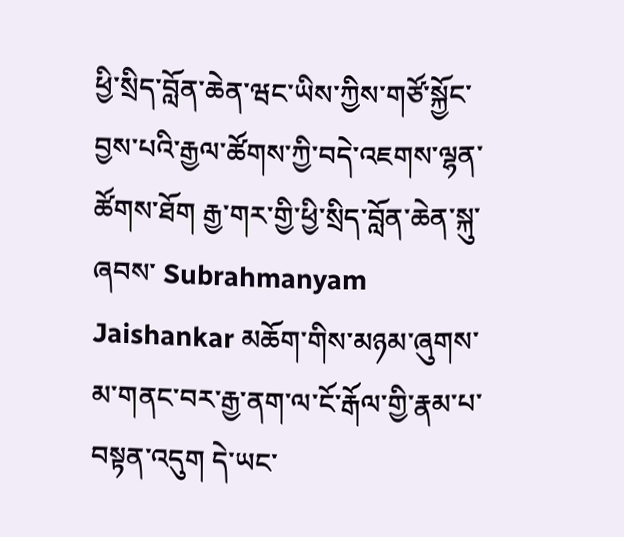ཕྱི་སྲིད་བློན་ཆེན་ཝང་ཡིས་ཀྱིས་གཙོ་སྐྱོང་བྱས་པའི་རྒྱལ་ཚོགས་ཀྱི་བདེ་འཇགས་ལྷན་ཚོགས་ཐོག རྒྱ་གར་གྱི་ཕྱི་སྲིད་བློན་ཆེན་སྐུ་ཞབས་ Subrahmanyam Jaishankar མཆོག་གིས་མཉམ་ཞུགས་མ་གནང་བར་རྒྱ་ནག་ལ་ངོ་རྒོལ་གྱི་རྣམ་པ་བསྟན་འདུག དེ་ཡང་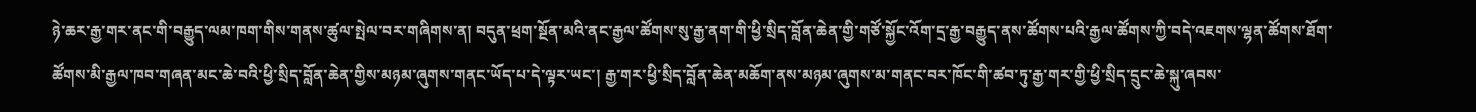ཉེ་ཆར་རྒྱ་གར་ནང་གི་བརྒྱུད་ལམ་ཁག་གིས་གནས་ཚུལ་སྤེལ་བར་གཞིགས་ན། བདུན་ཕྲག་སྔོན་མའི་ནང་རྒྱལ་ཚོགས་སུ་རྒྱ་ནག་གི་ཕྱི་སྲིད་བློན་ཆེན་གྱི་གཙོ་སྐྱོང་འོག་དྲ་རྒྱ་བརྒྱུད་ནས་ཚོགས་པའི་རྒྱལ་ཚོགས་ཀྱི་བདེ་འཇགས་ལྷན་ཚོགས་ཐོག་ཚོགས་མི་རྒྱལ་ཁབ་གཞན་མང་ཆེ་བའི་ཕྱི་སྲིད་བློན་ཆེན་གྱིས་མཉམ་ཞུགས་གནང་ཡོད་པ་དེ་ལྟར་ཡང་། རྒྱ་གར་ཕྱི་སྲིད་བློན་ཆེན་མཆོག་ནས་མཉམ་ཞུགས་མ་གནང་བར་ཁོང་གི་ཚབ་ཏུ་རྒྱ་གར་གྱི་ཕྱི་སྲིད་དྲུང་ཆེ་སྐུ་ཞབས་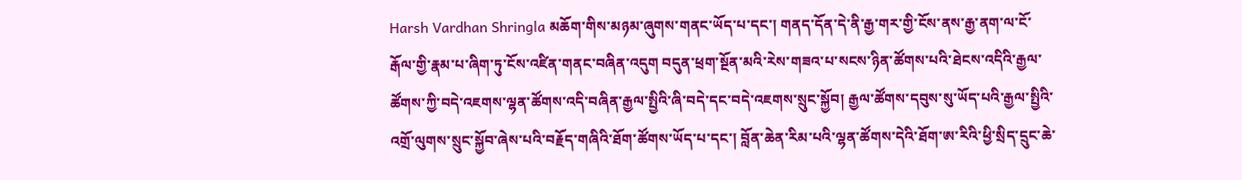Harsh Vardhan Shringla མཆོག་གིས་མཉམ་ཞུགས་གནང་ཡོད་པ་དང་། གནད་དོན་དེ་ནི་རྒྱ་གར་གྱི་ངོས་ནས་རྒྱ་ནག་ལ་ངོ་རྒོལ་གྱི་རྣམ་པ་ཞིག་ཏུ་ངོས་འཛིན་གནང་བཞིན་འདུག བདུན་ཕྲག་སྔོན་མའི་རེས་གཟའ་པ་སངས་ཉིན་ཚོགས་པའི་ཐེངས་འདིའི་རྒྱལ་ཚོགས་ཀྱི་བདེ་འཇགས་ལྷན་ཚོགས་འདི་བཞིན་རྒྱལ་སྤྱིའི་ཞི་བདེ་དང་བདེ་འཇགས་སྲུང་སྐྱོབ། རྒྱལ་ཚོགས་དབུས་སུ་ཡོད་པའི་རྒྱལ་སྤྱིའི་འགྲོ་ལུགས་སྲུང་སྐྱོབ་ཞེས་པའི་བརྗོད་གཞིའི་ཐོག་ཚོགས་ཡོད་པ་དང་། བློན་ཆེན་རིམ་པའི་ལྷན་ཚོགས་དེའི་ཐོག་ཨ་རིའི་ཕྱི་སྲིད་དྲུང་ཆེ་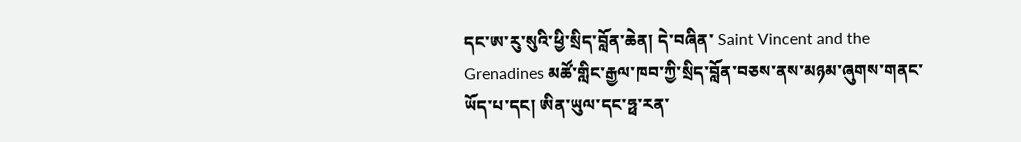དང་ཨ་རུ་སུའི་ཕྱི་སྲིད་བློན་ཆེན། དེ་བཞིན་ Saint Vincent and the Grenadines མཚོ་གླིང་རྒྱལ་ཁབ་ཀྱི་སྲིད་བློན་བཅས་ནས་མཉམ་ཞུགས་གནང་ཡོད་པ་དང། ཨིན་ཡུལ་དང་ཧྥ་རན་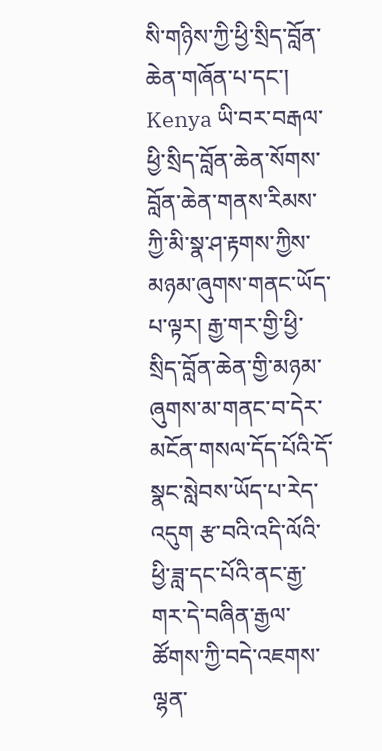སི་གཉིས་ཀྱི་ཕྱི་སྲིད་བློན་ཆེན་གཞོན་པ་དང་། Kenya ཡི་བར་བརྒལ་ཕྱི་སྲིད་བློན་ཆེན་སོགས་བློན་ཆེན་གནས་རིམས་ཀྱི་མི་སྣ་ཤ་རྟགས་ཀྱིས་མཉམ་ཞུགས་གནང་ཡོད་པ་ལྟར། རྒྱ་གར་གྱི་ཕྱི་སྲིད་བློན་ཆེན་གྱི་མཉམ་ཞུགས་མ་གནང་བ་དེར་མངོན་གསལ་དོད་པོའི་དོ་སྣང་སླེབས་ཡོད་པ་རེད་འདུག རྩ་བའི་འདི་ལོའི་ཕྱི་ཟླ་དང་པོའི་ནང་རྒྱ་གར་དེ་བཞིན་རྒྱལ་ཚོགས་ཀྱི་བདེ་འཇགས་ལྷན་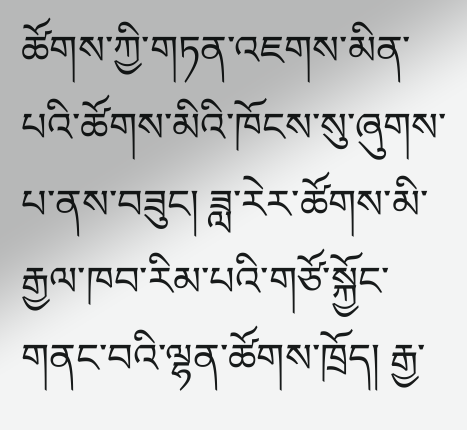ཚོགས་ཀྱི་གཏན་འཇགས་མིན་པའི་ཚོགས་མིའི་ཁོངས་སུ་ཞུགས་པ་ནས་བཟུང། ཟླ་རེར་ཚོགས་མི་རྒྱལ་ཁབ་རིམ་པའི་གཙོ་སྐྱོང་གནང་བའི་ལྷན་ཚོགས་ཁྲོད། རྒྱ་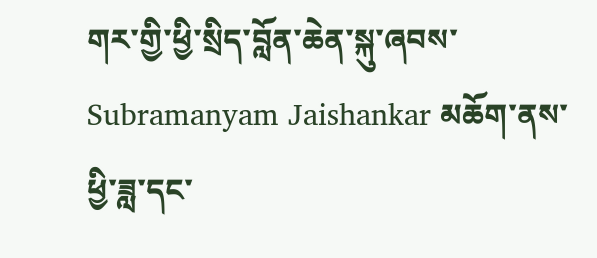གར་གྱི་ཕྱི་སྲིད་བློན་ཆེན་སྐུ་ཞབས་ Subramanyam Jaishankar མཆོག་ནས་ཕྱི་ཟླ་དང་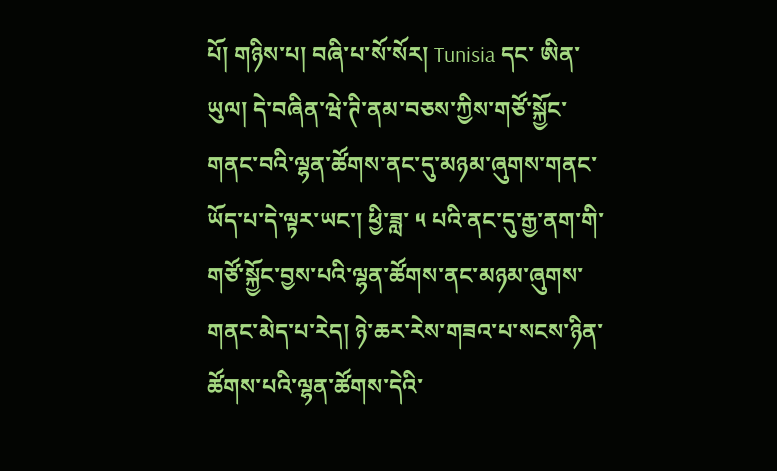པོ། གཉིས་པ། བཞི་པ་སོ་སོར། Tunisia དང་ ཨིན་ཡུལ། དེ་བཞིན་ཝེ་ཊི་ནམ་བཅས་ཀྱིས་གཙོ་སྐྱོང་གནང་བའི་ལྷན་ཚོགས་ནང་དུ་མཉམ་ཞུགས་གནང་ཡོད་པ་དེ་ལྟར་ཡང་། ཕྱི་ཟླ་ ༥ པའི་ནང་དུ་རྒྱ་ནག་གི་གཙོ་སྐྱོང་བྱས་པའི་ལྷན་ཚོགས་ནང་མཉམ་ཞུགས་གནང་མེད་པ་རེད། ཉེ་ཆར་རེས་གཟའ་པ་སངས་ཉིན་ཚོགས་པའི་ལྷན་ཚོགས་དེའི་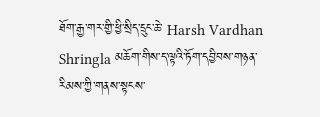ཐོག་རྒྱ་གར་གྱི་ཕྱི་སྲིད་དྲུང་ཆེ་ Harsh Vardhan Shringla མཆོག་གིས་ད་ལྟའི་ཏོག་དབྱིབས་གཉན་རིམས་ཀྱི་གནས་སྟངས་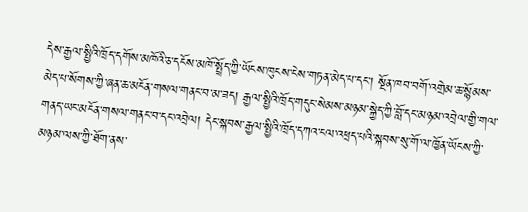དེས་རྒྱལ་སྤྱིའི་ཁྲོད་དགོས་མཁོའི་ཅ་དངོས་མཁོ་སྤྲོད་ཀྱི་ཡོངས་ཁུངས་ངེས་གཏན་མེད་པ་དང་། སྔོན་ཁབ་བགོ་འགྲེམ་ཆ་སྙོམས་མེད་པ་སོགས་ཀྱི་ཞན་ཆ་མངོན་གསལ་གནང་བ་མ་ཟད། རྒྱལ་སྤྱིའི་ཁྲོད་གདུང་སེམས་མཉམ་སྐྱེད་ཀྱི་བློ་དང་མཉམ་འབྲེལ་གྱི་གལ་གནད་ཡང་མངོན་གསལ་གནང་བ་དང་འབྲེལ། དེང་སྐབས་རྒྱལ་སྤྱིའི་ཁྲོད་དཀའ་ངལ་འཕྲད་པའི་སྐབས་སུ་གོ་ལ་ཁྱོན་ཡོངས་ཀྱི་མཉམ་ལས་ཀྱི་ཐོག་ནས་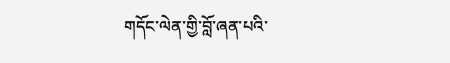གདོང་ལེན་གྱི་བློ་ཞན་པའི་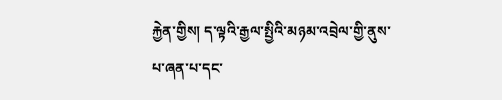རྐྱེན་གྱིས། ད་ལྟའི་རྒྱལ་སྤྱིའི་མཉམ་འབྲེལ་གྱི་ནུས་པ་ཞན་པ་དང་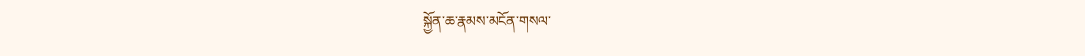སྐྱོན་ཆ་རྣམས་མངོན་གསལ་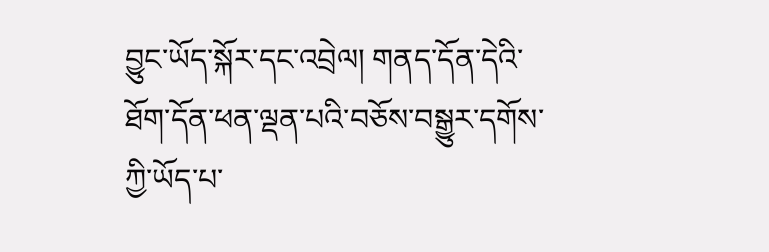བྱུང་ཡོད་སྐོར་དང་འབྲེལ། གནད་དོན་དེའི་ཐོག་དོན་ཕན་ལྡན་པའི་བཅོས་བསྒྱུར་དགོས་ཀྱི་ཡོད་པ་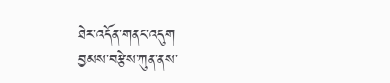ཐེར་འདོན་གནང་འདུག
བྱམས་བརྩེས་ཀུན་ནས་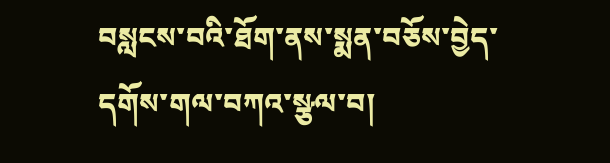བསླངས་བའི་ཐོག་ནས་སྨན་བཅོས་བྱེད་དགོས་གལ་བཀའ་སྩལ་བ།